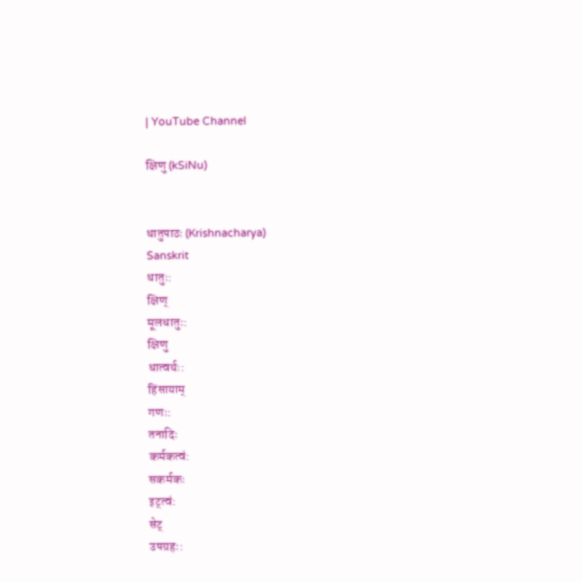| YouTube Channel

क्षिणु (kSiNu)


धातुपाठः (Krishnacharya)
Sanskrit
धातुः:
क्षिण्
मूलधातुः:
क्षिणु
धात्वर्थः:
हिंसायाम्
गणः:
तनादिः
कर्मकत्वं:
सकर्मकः
इट्त्वं:
सेट्
उपग्रहः: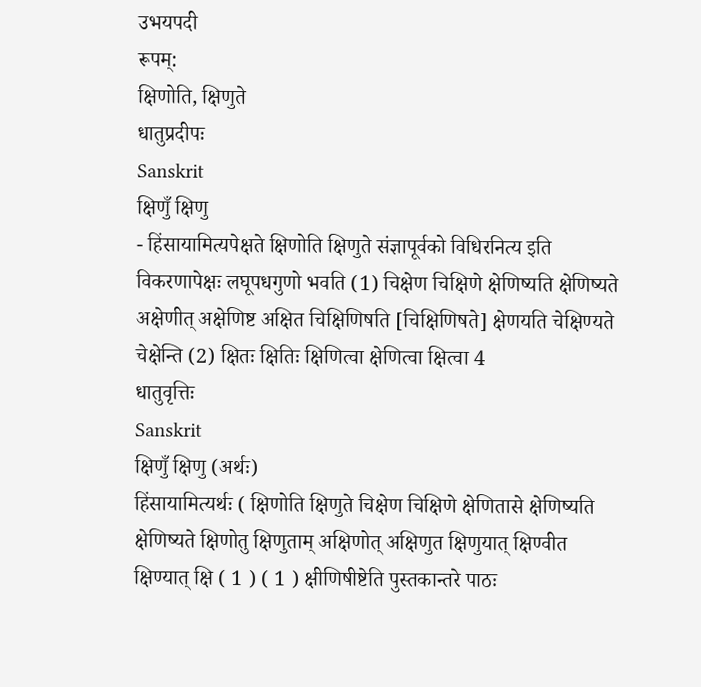उभयपदी
रूपम्:
क्षिणोति, क्षिणुते
धातुप्रदीपः
Sanskrit
क्षिणुँ क्षिणु
- हिंसायामित्यपेक्षते क्षिणोति क्षिणुते संज्ञापूर्वको विधिरनित्य इति विकरणापेक्षः लघूपधगुणो भवति (1) चिक्षेण चिक्षिणे क्षेणिष्यति क्षेणिष्यते अक्षेणीत् अक्षेणिष्ट अक्षित चिक्षिणिषति [चिक्षिणिषते] क्षेणयति चेक्षिण्यते चेक्षेन्ति (2) क्षितः क्षितिः क्षिणित्वा क्षेणित्वा क्षित्वा 4
धातुवृत्तिः
Sanskrit
क्षिणुँ क्षिणु (अर्थः)
हिंसायामित्यर्थः ( क्षिणोति क्षिणुते चिक्षेण चिक्षिणे क्षेणितासे क्षेणिष्यति क्षेणिष्यते क्षिणोतु क्षिणुताम् अक्षिणोत् अक्षिणुत क्षिणुयात् क्षिण्वीत क्षिण्यात् क्षि ( 1 ) ( 1 ) क्षीणिषीष्टेति पुस्तकान्तरे पाठः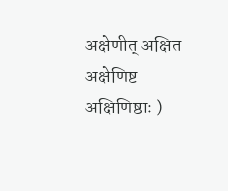अक्षेणीत् अक्षित अक्षेणिष्ट अक्षिणिष्ठाः )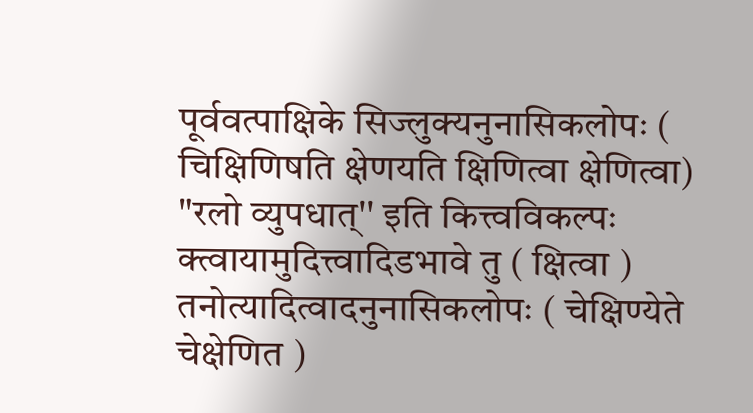पूर्ववत्पाक्षिके सिज्लुक्यनुनासिकलोपः ( चिक्षिणिषति क्षेणयति क्षिणित्वा क्षेणित्वा) "रलो व्युपधात्'' इति कित्त्वविकल्पः क्त्वायामुदित्त्वादिडभावे तु ( क्षित्वा ) तनोत्यादित्वादनुनासिकलोपः ( चेक्षिण्येते चेक्षेणित )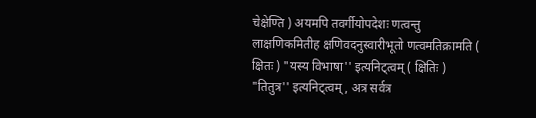चेक्षेण्ति ) अयमपि तवर्गीयोपदेशः णत्वन्तु लाक्षणिकमितीह क्षणिवदनुस्वारीभूतो णत्वमतिक्रामति ( क्षितः ) "यस्य विभाषा'' इत्यनिट्त्वम् ( क्षितिः ) "तितुत्र'' इत्यनिट्त्वम्, अत्र सर्वत्र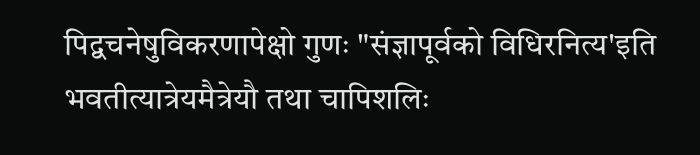पिद्वचनेषुविकरणापेक्षो गुणः "संज्ञापूर्वको विधिरनित्य'इति भवतीत्यात्रेयमैत्रेयौ तथा चापिशलिः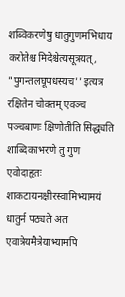शब्विकरणेषु धातुगुणमभिधाय करोतेश्च मिदेश्चेत्यसूत्रयत्, "पुगन्तलघूपधस्यच'' इत्यत्र रक्षितेन चोक्तम् एवञ्च पञ्चबाणः क्षिणोतीति सिद्ध्यति शाब्दिकाभरणे तु गुण एवोदाहृतः शाकटायनक्षीरस्वामिभ्यामयं धातुर्न पठ्यते अत एवात्रेयमैत्रेयाभ्यामपि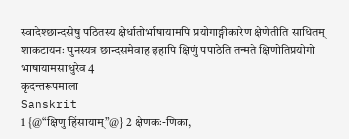स्वादेश्छान्दसेषु पठितस्य क्षेर्धातोर्भाषायामपि प्रयोगाङ्गीकारेण क्षेणेतीति साधितम् शाकटायनः पुनस्यत्र छान्दसमेवाह इहापि क्षिणुं पपाठेति तन्मते क्षिणोतिप्रयोगो भाषायामसाधुरेव 4
कृदन्तरूपमाला
Sanskrit
1 {@“क्षिणु हिंसायाम्”@} 2 क्षेणकः-णिका,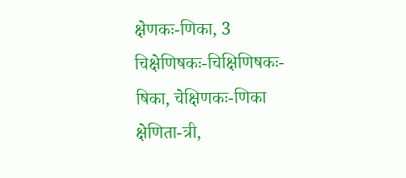क्षेणकः-णिका, 3 चिक्षेणिषकः-चिक्षिणिषकः-षिका, चेक्षिणकः-णिका
क्षेणिता-त्री,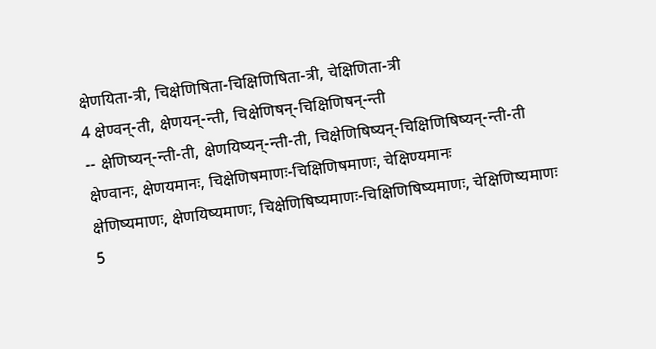क्षेणयिता-त्री, चिक्षेणिषिता-चिक्षिणिषिता-त्री, चेक्षिणिता-त्री
4 क्षेण्वन्-ती, क्षेणयन्-न्ती, चिक्षेणिषन्-चिक्षिणिषन्-न्ती
-- क्षेणिष्यन्-न्ती-ती, क्षेणयिष्यन्-न्ती-ती, चिक्षेणिषिष्यन्-चिक्षिणिषिष्यन्-न्ती-ती
क्षेण्वानः, क्षेणयमानः, चिक्षेणिषमाणः-चिक्षिणिषमाणः, चेक्षिण्यमानः
क्षेणिष्यमाणः, क्षेणयिष्यमाणः, चिक्षेणिषिष्यमाणः-चिक्षिणिषिष्यमाणः, चेक्षिणिष्यमाणः
5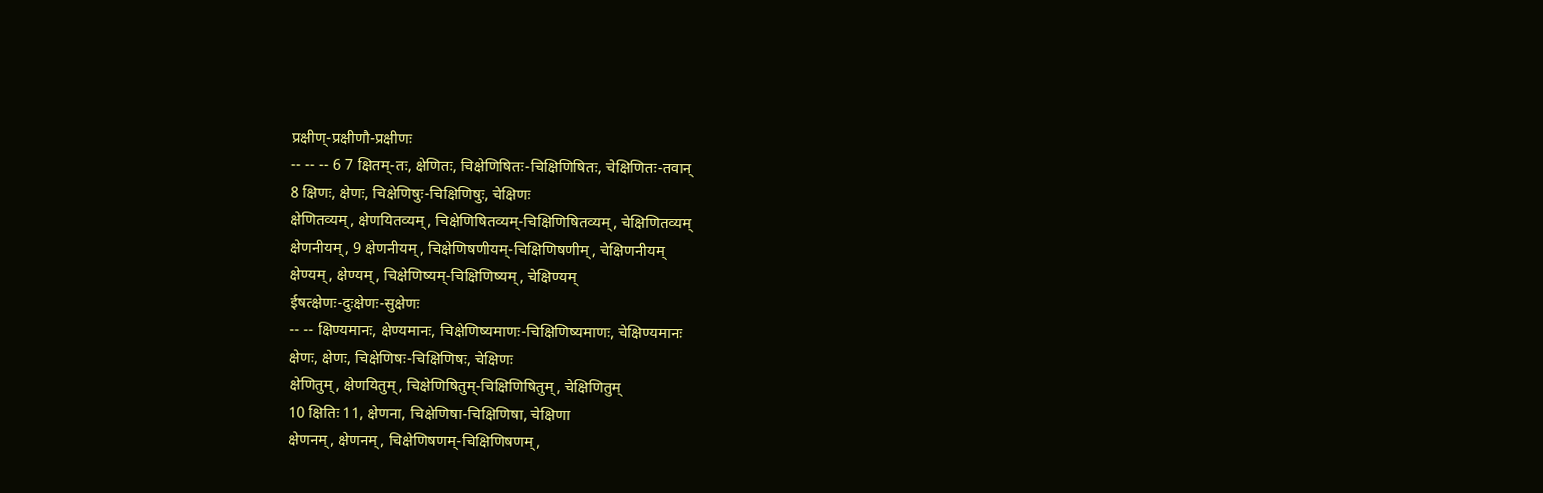प्रक्षीण्-प्रक्षीणौ-प्रक्षीणः
-- -- -- 6 7 क्षितम्-तः, क्षेणितः, चिक्षेणिषितः-चिक्षिणिषितः, चेक्षिणितः-तवान्
8 क्षिणः, क्षेणः, चिक्षेणिषुः-चिक्षिणिषुः, चेक्षिणः
क्षेणितव्यम्, क्षेणयितव्यम्, चिक्षेणिषितव्यम्-चिक्षिणिषितव्यम्, चेक्षिणितव्यम्
क्षेणनीयम्, 9 क्षेणनीयम्, चिक्षेणिषणीयम्-चिक्षिणिषणीम्, चेक्षिणनीयम्
क्षेण्यम्, क्षेण्यम्, चिक्षेणिष्यम्-चिक्षिणिष्यम्, चेक्षिण्यम्
ईषत्क्षेणः-दुःक्षेणः-सुक्षेणः
-- -- क्षिण्यमानः, क्षेण्यमानः, चिक्षेणिष्यमाणः-चिक्षिणिष्यमाणः, चेक्षिण्यमानः
क्षेणः, क्षेणः, चिक्षेणिषः-चिक्षिणिषः, चेक्षिणः
क्षेणितुम्, क्षेणयितुम्, चिक्षेणिषितुम्-चिक्षिणिषितुम्, चेक्षिणितुम्
10 क्षितिः 11, क्षेणना, चिक्षेणिषा-चिक्षिणिषा, चेक्षिणा
क्षेणनम्, क्षेणनम्, चिक्षेणिषणम्-चिक्षिणिषणम्,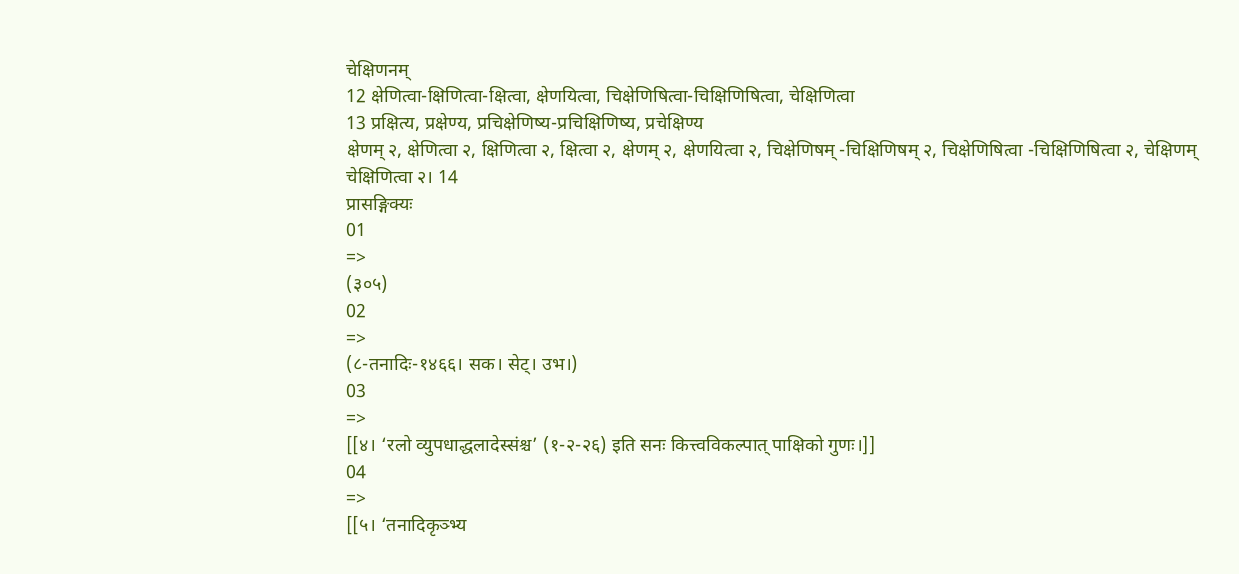चेक्षिणनम्
12 क्षेणित्वा-क्षिणित्वा-क्षित्वा, क्षेणयित्वा, चिक्षेणिषित्वा-चिक्षिणिषित्वा, चेक्षिणित्वा
13 प्रक्षित्य, प्रक्षेण्य, प्रचिक्षेणिष्य-प्रचिक्षिणिष्य, प्रचेक्षिण्य
क्षेणम् २, क्षेणित्वा २, क्षिणित्वा २, क्षित्वा २, क्षेणम् २, क्षेणयित्वा २, चिक्षेणिषम् -चिक्षिणिषम् २, चिक्षेणिषित्वा -चिक्षिणिषित्वा २, चेक्षिणम्
चेक्षिणित्वा २। 14
प्रासङ्गिक्यः
01
=>
(३०५)
02
=>
(८-तनादिः-१४६६। सक। सेट्। उभ।)
03
=>
[[४। ‘रलो व्युपधाद्धलादेस्संश्च’ (१-२-२६) इति सनः कित्त्वविकल्पात् पाक्षिको गुणः।]]
04
=>
[[५। ‘तनादिकृञ्भ्य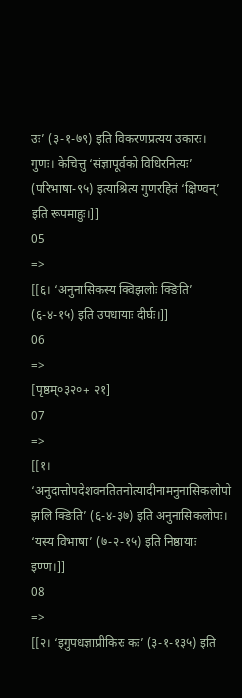उः’ (३-१-७९) इति विकरणप्रत्यय उकारः। गुणः। केचित्तु ‘संज्ञापूर्वको विधिरनित्यः’ (परिभाषा-९५) इत्याश्रित्य गुणरहितं ‘क्षिण्वन्’ इति रूपमाहुः।]]
05
=>
[[६। ‘अनुनासिकस्य क्विझलोः क्ङिति’ (६-४-१५) इति उपधायाः दीर्घः।]]
06
=>
[पृष्ठम्०३२०+ २१]
07
=>
[[१। ‘अनुदात्तोपदेशवनतितनोत्यादीनामनुनासिकलोपो झलि क्ङिति’ (६-४-३७) इति अनुनासिकलोपः। ‘यस्य विभाषा’ (७-२-१५) इति निष्ठायाः इण्ण।]]
08
=>
[[२। ‘इगुपधज्ञाप्रीकिरः कः’ (३-१-१३५) इति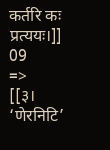कर्तरि कः प्रत्ययः।]]
09
=>
[[३। ‘णेरनिटि’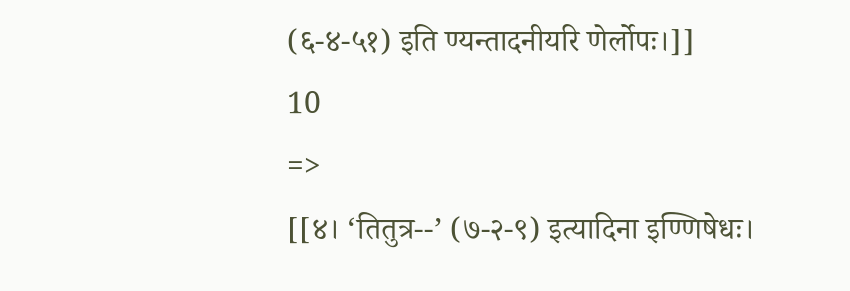(६-४-५१) इति ण्यन्तादनीयरि णेर्लोपः।]]
10
=>
[[४। ‘तितुत्र--’ (७-२-९) इत्यादिना इण्णिषेधः।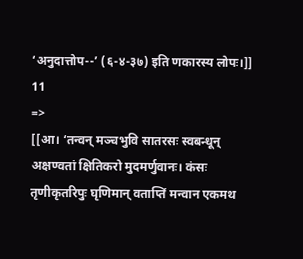‘अनुदात्तोप--’ (६-४-३७) इति णकारस्य लोपः।]]
11
=>
[[आ। ‘तन्वन् मञ्चभुवि सातरसः स्वबन्धून् अक्षण्वतां क्षितिकरो मुदमर्णुवानः। कंसः तृणीकृतरिपुः घृणिमान् वताप्तिं मन्वान एकमथ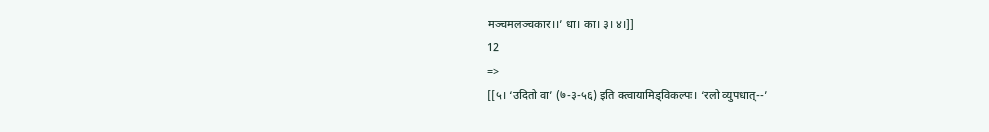मञ्चमलञ्चकार।।’ धा। का। ३। ४।]]
12
=>
[[५। ‘उदितो वा’ (७-३-५६) इति क्त्वायामिड्विकल्पः। ‘रलो व्युपधात्--’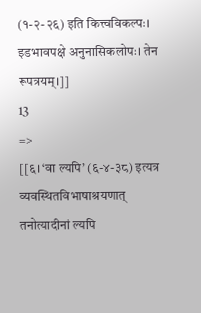(१-२-२६) इति कित्त्वविकल्पः। इडभावपक्षे अनुनासिकलोपः। तेन रूपत्रयम्।]]
13
=>
[[६। ‘वा ल्यपि’ (६-४-३८) इत्यत्र व्यवस्थितविभाषाश्रयणात् तनोत्यादीनां ल्यपि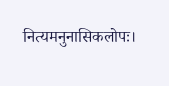नित्यमनुनासिकलोपः।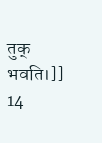तुक् भवति।]]
14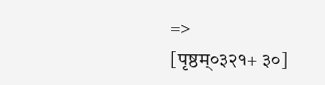=>
[पृष्ठम्०३२१+ ३०]